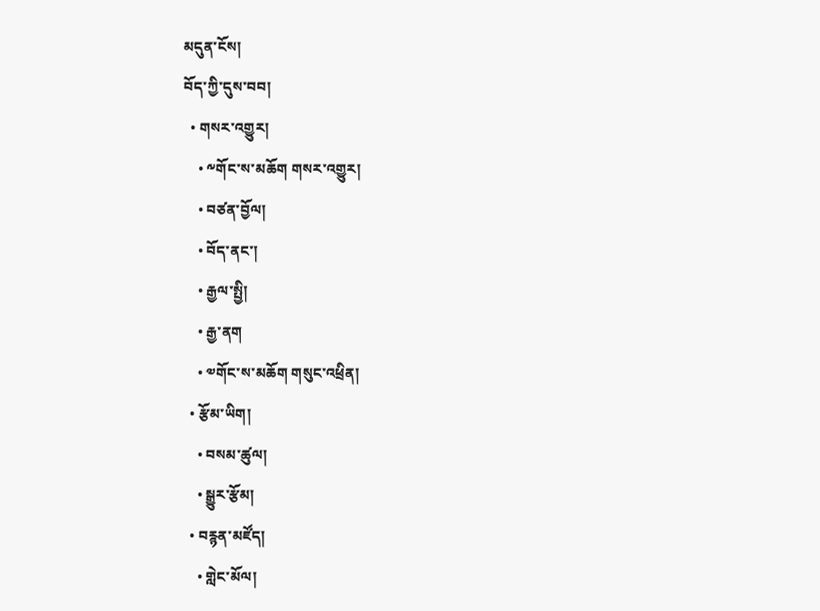མདུན་ངོས།
བོད་ཀྱི་དུས་བབ།
  • གསར་འགྱུར།
    • ༸གོང་ས་མཆོག གསར་འགྱུར།
    • བཙན་བྱོལ།
    • བོད་ནང་།
    • རྒྱལ་སྤྱི།
    • རྒྱ་ནག
    • ༧གོང་ས་མཆོག གསུང་འཕྲིན།
  • རྩོམ་ཡིག།
    • བསམ་ཚུལ།
    • སྒྱུར་རྩོམ།
  • བརྙན་མཛོད།
    • གླེང་མོལ།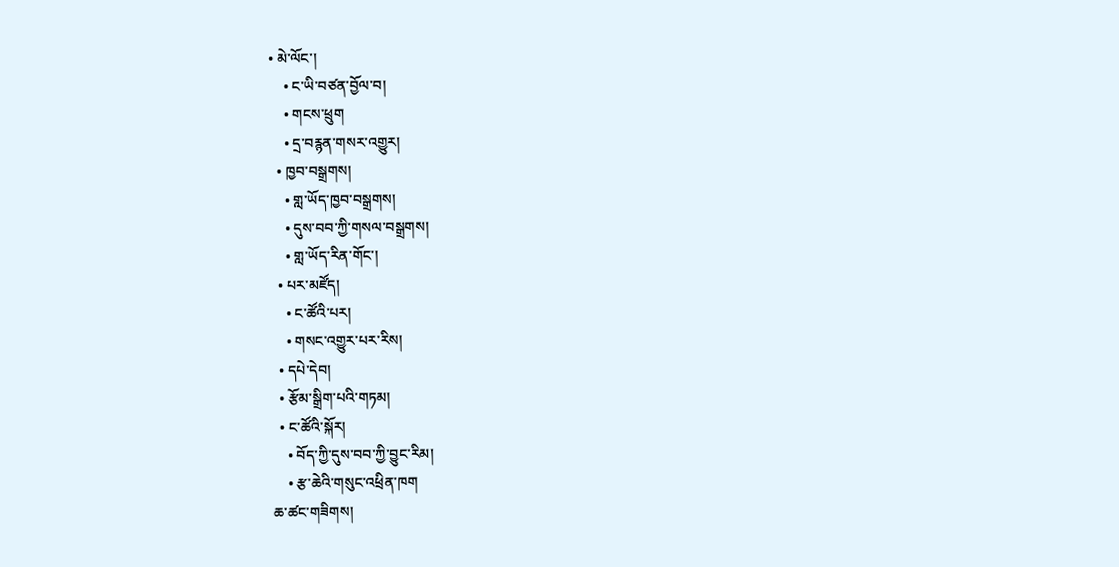• མེ་ལོང་།
    • ང་ཡི་བཙན་བྱོལ་བ།
    • གངས་ཕྲུག
    • དྲ་བརྙན་གསར་འགྱུར།
  • ཁྱབ་བསྒྲགས།
    • གླ་ཡོད་ཁྱབ་བསྒྲགས།
    • དུས་བབ་ཀྱི་གསལ་བསྒྲགས།
    • གླ་ཡོད་རིན་གོང་།
  • པར་མཛོད།
    • ང་ཚོའི་པར།
    • གསང་འགྱུར་པར་རིས།
  • དཔེ་དེབ།
  • རྩོམ་སྒྲིག་པའི་གཏམ།
  • ང་ཚོའི་སྐོར།
    • བོད་ཀྱི་དུས་བབ་ཀྱི་བྱུང་རིམ།
    • རྩ་ཆེའི་གསུང་འཕྲིན་ཁག
ཆ་ཚང་གཟིགས།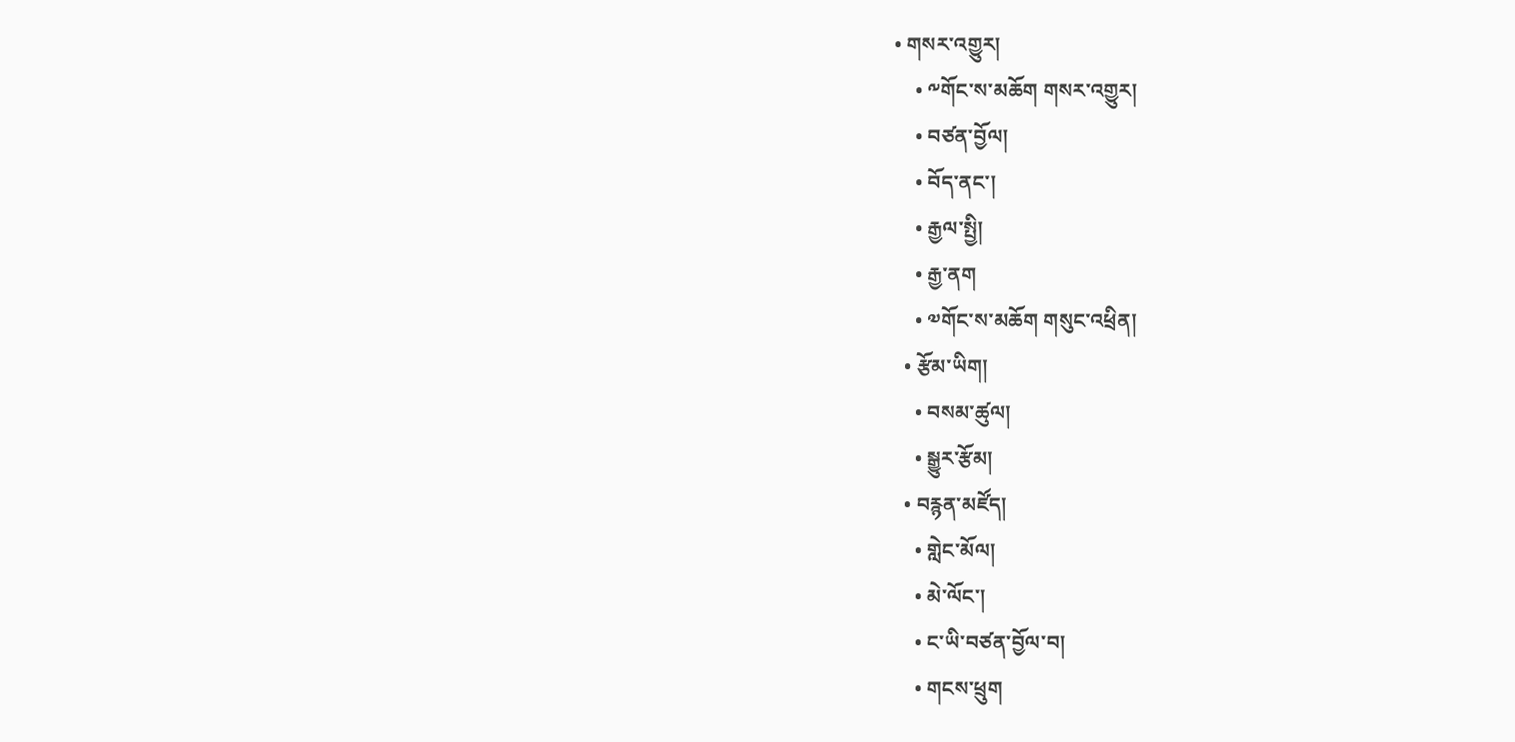• གསར་འགྱུར།
    • ༸གོང་ས་མཆོག གསར་འགྱུར།
    • བཙན་བྱོལ།
    • བོད་ནང་།
    • རྒྱལ་སྤྱི།
    • རྒྱ་ནག
    • ༧གོང་ས་མཆོག གསུང་འཕྲིན།
  • རྩོམ་ཡིག།
    • བསམ་ཚུལ།
    • སྒྱུར་རྩོམ།
  • བརྙན་མཛོད།
    • གླེང་མོལ།
    • མེ་ལོང་།
    • ང་ཡི་བཙན་བྱོལ་བ།
    • གངས་ཕྲུག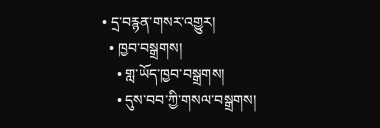• དྲ་བརྙན་གསར་འགྱུར།
  • ཁྱབ་བསྒྲགས།
    • གླ་ཡོད་ཁྱབ་བསྒྲགས།
    • དུས་བབ་ཀྱི་གསལ་བསྒྲགས།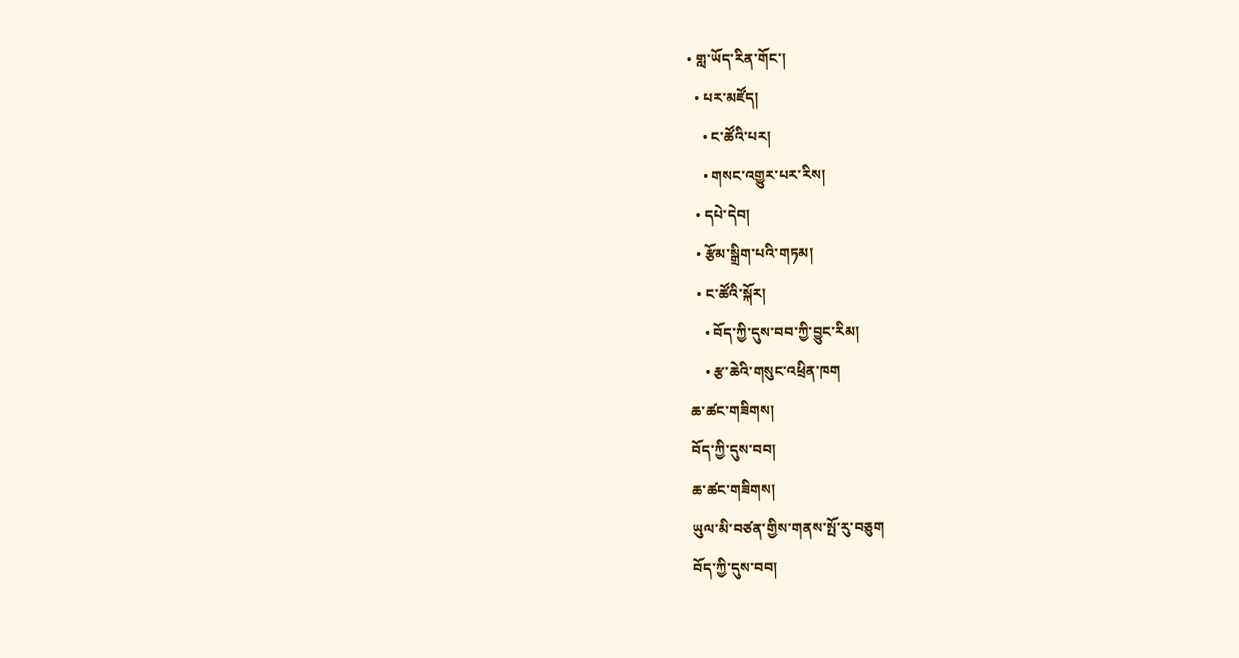• གླ་ཡོད་རིན་གོང་།
  • པར་མཛོད།
    • ང་ཚོའི་པར།
    • གསང་འགྱུར་པར་རིས།
  • དཔེ་དེབ།
  • རྩོམ་སྒྲིག་པའི་གཏམ།
  • ང་ཚོའི་སྐོར།
    • བོད་ཀྱི་དུས་བབ་ཀྱི་བྱུང་རིམ།
    • རྩ་ཆེའི་གསུང་འཕྲིན་ཁག
ཆ་ཚང་གཟིགས།
བོད་ཀྱི་དུས་བབ།
ཆ་ཚང་གཟིགས།
ཡུལ་མི་བཙན་གྱིས་གནས་སྤོ་རུ་བཅུག
བོད་ཀྱི་དུས་བབ།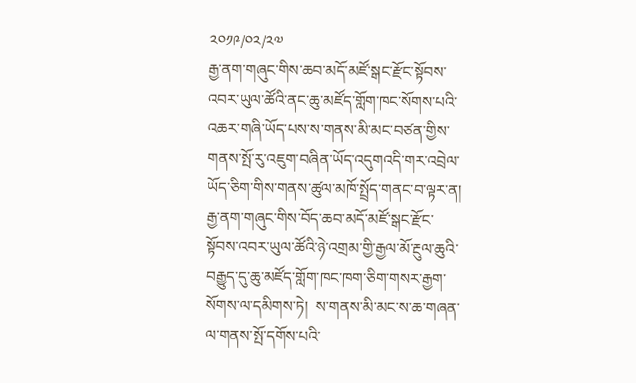༢༠༡༩/༠༢/༢༧
རྒྱ་ནག་གཞུང་གིས་ཆབ་མདོ་མཛོ་སྒང་རྫོང་སྟོབས་འབར་ཡུལ་ཚོའི་ནང་ཆུ་མཛོད་གློག་ཁང་སོགས་པའི་འཆར་གཞི་ཡོད་པས་ས་གནས་མི་མང་བཙན་གྱིས་གནས་སྤོ་རུ་འཇུག་བཞིན་ཡོད་འདུགའདི་གར་འབྲེལ་ཡོད་ཅིག་གིས་གནས་ཚུལ་མཁོ་སྤྲོད་གནང་བ་ལྟར་ན། རྒྱ་ནག་གཞུང་གིས་བོད་ཆབ་མདོ་མཛོ་སྒང་རྫོང་སྟོབས་འབར་ཡུལ་ཚོའི་ཉེ་འགྲམ་གྱི་རྒྱལ་མོ་རྔུལ་ཆུའི་བརྒྱུད་དུ་ཆུ་མཛོད་གློག་ཁང་ཁག་ཅིག་གསར་རྒྱག་སོགས་ལ་དམིགས་ཏེ།  ས་གནས་མི་མང་ས་ཆ་གཞན་ལ་གནས་སྤོ་དགོས་པའི་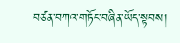བཙན་བཀའ་གཏོང་བཞིན་ཡོད་སྟབས།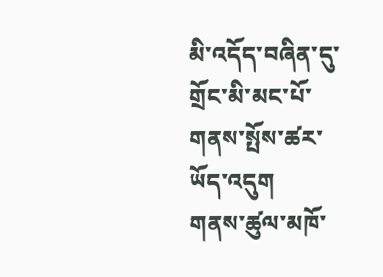མི་འདོད་བཞིན་དུ་གྲོང་མི་མང་པོ་གནས་སྤོས་ཚར་ཡོད་འདུག
གནས་ཚུལ་མཁོ་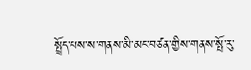སྤྲོད་པས་ས་གནས་མི་མང་བཙན་གྱིས་གནས་སྤོ་རུ་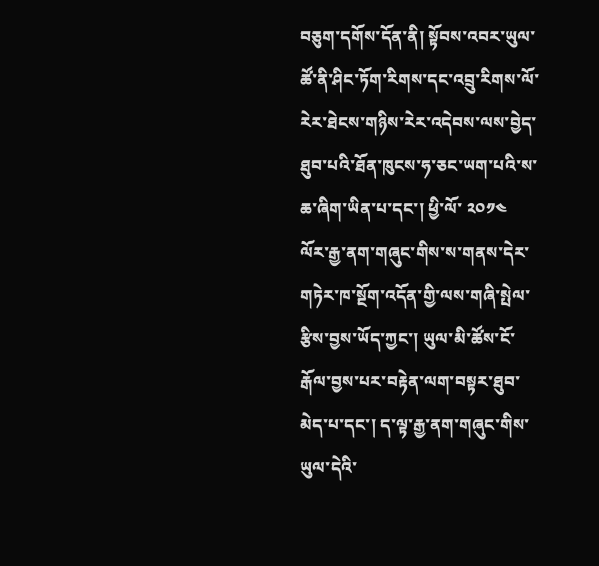བཅུག་དགོས་དོན་ནི། སྟོབས་འབར་ཡུལ་ཚོ་ནི་ཤིང་ཏོག་རིགས་དང་འབྲུ་རིགས་ལོ་རེར་ཐེངས་གཉིས་རེར་འདེབས་ལས་བྱེད་ཐུབ་པའི་ཐོན་ཁུངས་ཧ་ཅང་ཡག་པའི་ས་ཆ་ཞིག་ཡིན་པ་དང་། ཕྱི་ལོ་ ༢༠༡༤ ལོར་རྒྱ་ནག་གཞུང་གིས་ས་གནས་དེར་གཏེར་ཁ་སྔོག་འདོན་གྱི་ལས་གཞི་སྤེལ་རྩིས་བྱས་ཡོད་ཀྱང་། ཡུལ་མི་ཚོས་ངོ་རྒོལ་བྱས་པར་བརྟེན་ལག་བསྟར་ཐུབ་མེད་པ་དང་། ད་ལྟ་རྒྱ་ནག་གཞུང་གིས་ཡུལ་དེའི་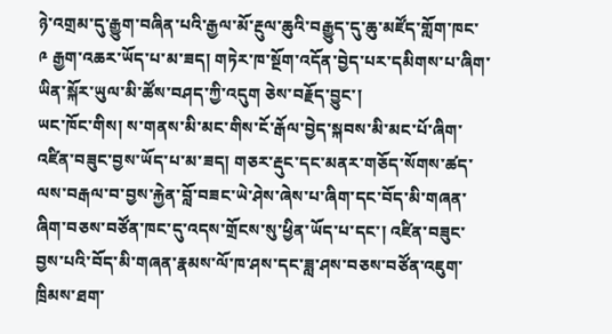ཉེ་འགྲམ་དུ་རྒྱུག་བཞིན་པའི་རྒྱལ་མོ་རྔུལ་ཆུའི་བརྒྱུད་དུ་ཆུ་མཛོད་གློག་ཁང་ ༩ རྒྱག་འཆར་ཡོད་པ་མ་ཟད། གཏེར་ཁ་སྔོག་འདོན་བྱེད་པར་དམིགས་པ་ཞིག་ཡིན་སྐོར་ཡུལ་མི་ཚོས་བཤད་ཀྱི་འདུག ཅེས་བརྗོད་བྱུང་།
ཡང་ཁོང་གིས། ས་གནས་མི་མང་གིས་ངོ་རྒོལ་བྱེད་སྐབས་མི་མང་པོ་ཞིག་འཛིན་བཟུང་བྱས་ཡོད་པ་མ་ཟད། གཅར་རྡུང་དང་མནར་གཅོད་སོགས་ཚད་ལས་བརྒལ་བ་བྱས་རྐྱེན་བློ་བཟང་ཡེ་ཤེས་ཞེས་པ་ཞིག་དང་བོད་མི་གཞན་ཞིག་བཅས་བཙོན་ཁང་དུ་འདས་གྲོངས་སུ་ཕྱིན་ཡོད་པ་དང་། འཛིན་བཟུང་བྱས་པའི་བོད་མི་གཞན་རྣམས་ལོ་ཁ་ཤས་དང་ཟླ་ཤས་བཅས་བཙོན་འཇུག་ཁྲིམས་ཐག་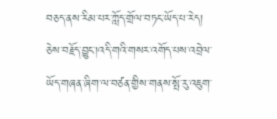བཅད་ནས་རིམ་པར་ཀློད་གྲོལ་བཏང་ཡོད་པ་རེད། ཅེས་བརྗོད་བྱུང་།འདི་གའི་གསར་འགོད་པས་འབྲེལ་ཡོད་གཞན་ཞིག་ལ་བཙན་གྱིས་གནས་སྤོ་རུ་འཇུག་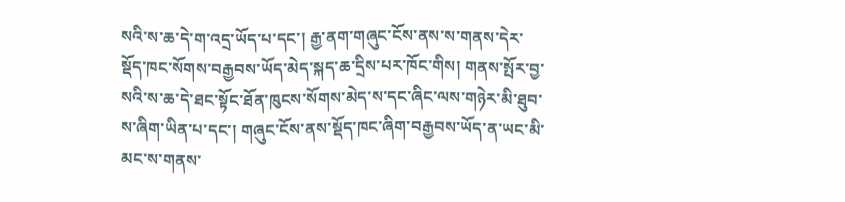སའི་ས་ཆ་དེ་ག་འདྲ་ཡོད་པ་དང་། རྒྱ་ནག་གཞུང་ངོས་ནས་ས་གནས་དེར་སྡོད་ཁང་སོགས་བརྒྱབས་ཡོད་མེད་སྐད་ཆ་དྲིས་པར་ཁོང་གིས། གནས་སྤོར་བྱ་སའི་ས་ཆ་དེ་ཐང་སྟོང་ཐོན་ཁུངས་སོགས་མེད་ས་དང་ཞིང་ལས་གཉེར་མི་ཐུབ་ས་ཞིག་ཡིན་པ་དང་། གཞུང་ངོས་ནས་སྡོད་ཁང་ཞིག་བརྒྱབས་ཡོད་ན་ཡང་མི་མང་ས་གནས་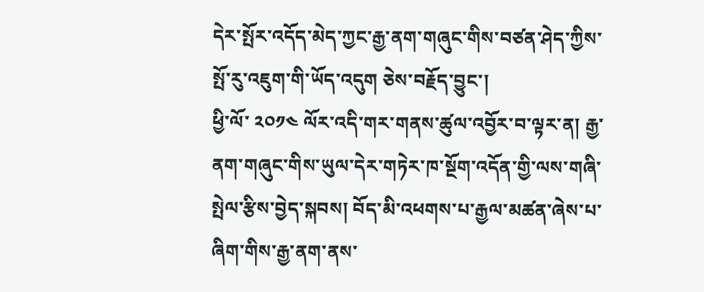དེར་སྤོར་འདོད་མེད་ཀྱང་རྒྱ་ནག་གཞུང་གིས་བཙན་ཤེད་ཀྱིས་སྤོ་རུ་འཇུག་གི་ཡོད་འདུག ཅེས་བརྗོད་བྱུང་།
ཕྱི་ལོ་ ༢༠༡༤ ལོར་འདི་གར་གནས་ཚུལ་འབྱོར་བ་ལྟར་ན། རྒྱ་ནག་གཞུང་གིས་ཡུལ་དེར་གཏེར་ཁ་སྔོག་འདོན་གྱི་ལས་གཞི་སྤེལ་རྩིས་བྱེད་སྐབས། བོད་མི་འཕགས་པ་རྒྱལ་མཚན་ཞེས་པ་ཞིག་གིས་རྒྱ་ནག་ནས་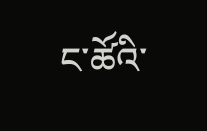ང་ཚོའི་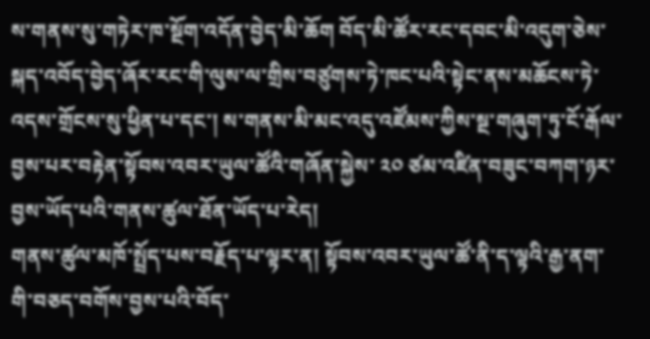ས་གནས་སུ་གཏེར་ཁ་སྔོག་འདོན་བྱེད་མི་ཆོག བོད་མི་ཚོར་རང་དབང་མི་འདུག་ཅེས་སྐད་འབོད་བྱེད་ཞོར་རང་གི་ལུས་ལ་གྲིས་བཙུགས་ཏེ་ཁང་པའི་སྟེང་ནས་མཆོངས་ཏེ་འདས་གྲོངས་སུ་ཕྱིན་པ་དང་། ས་གནས་མི་མང་འདུ་འཛོམས་ཀྱིས་སྔ་གཞུག་ཏུ་ངོ་རྒོལ་བྱས་པར་བརྟེན་སྟོབས་འབར་ཡུལ་ཚོའི་གཞོན་སྐྱེས་ ༢༠ ཙམ་འཛིན་བཟུང་བཀག་ཉར་བྱས་ཡོད་པའི་གནས་ཚུལ་ཐོན་ཡོད་པ་རེད།
གནས་ཚུལ་མཁོ་སྤྲོད་པས་བརྗོད་པ་ལྟར་ན། སྟོབས་འབར་ཡུལ་ཚོ་ནི་ད་ལྟའི་རྒྱ་ནག་གི་བཅད་བགོས་བྱས་པའི་བོད་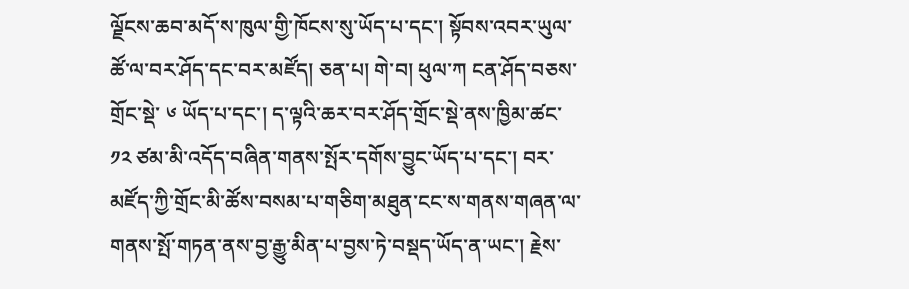ལྗོངས་ཆབ་མདོ་ས་ཁུལ་གྱི་ཁོངས་སུ་ཡོད་པ་དང་། སྟོབས་འབར་ཡུལ་ཚོ་ལ་བར་ཤོད་དང་བར་མཛོད། ཅན་པ། གེ་བ། ཕུལ་ཀ ངན་ཤོད་བཅས་གྲོང་སྡེ་ ༦ ཡོད་པ་དང་། ད་ལྟའི་ཆར་བར་ཤོད་གྲོང་སྡེ་ནས་ཁྱིམ་ཚང་ ༡༢ ཙམ་མི་འདོད་བཞིན་གནས་སྤོར་དགོས་བྱུང་ཡོད་པ་དང་། བར་མཛོད་ཀྱི་གྲོང་མི་ཚོས་བསམ་པ་གཅིག་མཐུན་ངང་ས་གནས་གཞན་ལ་གནས་སྤོ་གཏན་ནས་བྱ་རྒྱུ་མིན་པ་བྱས་ཏེ་བསྡད་ཡོད་ན་ཡང་། རྗེས་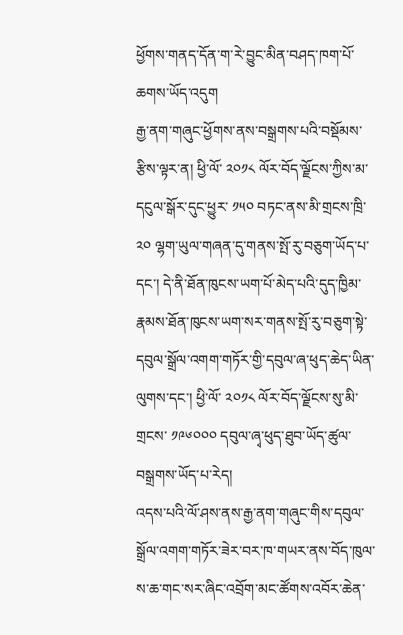ཕྱོགས་གནད་དོན་ག་རེ་བྱུང་མིན་བཤད་ཁག་པོ་ཆགས་ཡོད་འདུག
རྒྱ་ནག་གཞུང་ཕྱོགས་ནས་བསྒྲགས་པའི་བསྡོམས་རྩིས་ལྟར་ན། ཕྱི་ལོ་ ༢༠༡༨ ལོར་བོད་ལྗོངས་ཀྱིས་མ་དངུལ་སྒོར་དུང་ཕྱུར་ ༡༥༠ བཏང་ནས་མི་གྲངས་ཁྲི་ ༢༠ ལྷག་ཡུལ་གཞན་དུ་གནས་སྤོ་རུ་བཅུག་ཡོད་པ་དང་། དེ་ནི་ཐོན་ཁུངས་ཡག་པོ་མེད་པའི་དུད་ཁྱིམ་རྣམས་ཐོན་ཁུངས་ཡག་སར་གནས་སྤོ་རུ་བཅུག་སྟེ་དབུལ་སྒྲོལ་འགག་གཏོར་གྱི་དབུལ་ཞ་ཕུད་ཆེད་ཡིན་ལུགས་དང་། ཕྱི་ལོ་ ༢༠༡༨ ལོར་བོད་ལྗོངས་སུ་མི་གྲངས་ ༡༩༦༠༠༠ དབུལ་ཞྭ་ཕུད་ཐུབ་ཡོད་ཚུལ་བསྒྲགས་ཡོད་པ་རེད།
འདས་པའི་ལོ་ཤས་ནས་རྒྱ་ནག་གཞུང་གིས་དབུལ་སྒྲོལ་འགག་གཏོར་ཟེར་བར་ཁ་གཡར་ནས་བོད་ཁུལ་ས་ཆ་གང་སར་ཞིང་འབྲོག་མང་ཚོགས་འབོར་ཆེན་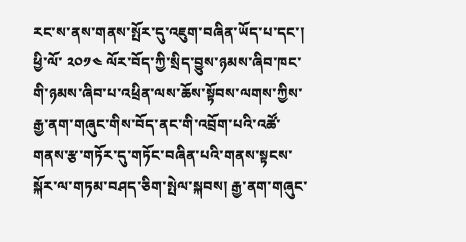རང་ས་ནས་གནས་སྤོར་དུ་འཇུག་བཞིན་ཡོད་པ་དང་།  ཕྱི་ལོ་ ༢༠༡༤ ལོར་བོད་ཀྱི་སྲིད་བྱུས་ཉམས་ཞིབ་ཁང་གི་ཉམས་ཞིབ་པ་འཕྲིན་ལས་ཆོས་སྟོབས་ལགས་ཀྱིས་རྒྱ་ནག་གཞུང་གིས་བོད་ནང་གི་འབྲོག་པའི་འཚོ་གནས་རྩ་གཏོར་དུ་གཏོང་བཞིན་པའི་གནས་སྟངས་སྐོར་ལ་གཏམ་བཤད་ཅིག་སྤེལ་སྐབས། རྒྱ་ནག་གཞུང་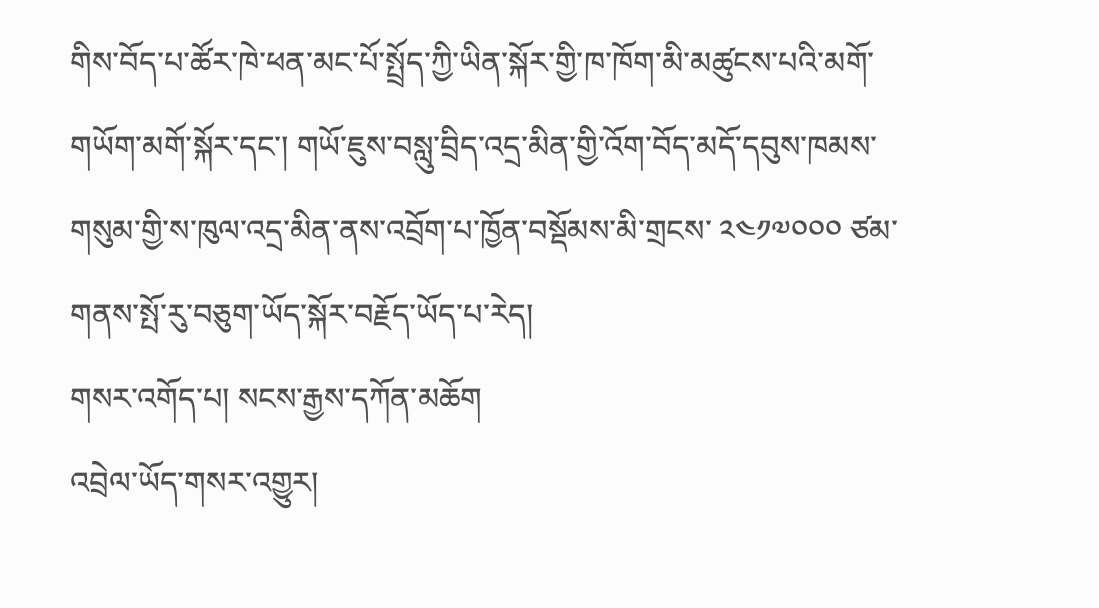གིས་བོད་པ་ཚོར་ཁེ་ཕན་མང་པོ་སྤྲོད་ཀྱི་ཡིན་སྐོར་གྱི་ཁ་ཁོག་མི་མཚུངས་པའི་མགོ་གཡོག་མགོ་སྐོར་དང་། གཡོ་ཇུས་བསླུ་བྲིད་འདྲ་མིན་གྱི་འོག་བོད་མདོ་དབུས་ཁམས་གསུམ་གྱི་ས་ཁུལ་འདྲ་མིན་ནས་འབྲོག་པ་ཁྱོན་བསྡོམས་མི་གྲངས་ ༢༤༡༧༠༠༠ ཙམ་གནས་སྤོ་རུ་བཅུག་ཡོད་སྐོར་བརྗོད་ཡོད་པ་རེད།
གསར་འགོད་པ། སངས་རྒྱས་དཀོན་མཆོག
འབྲེལ་ཡོད་གསར་འགྱུར།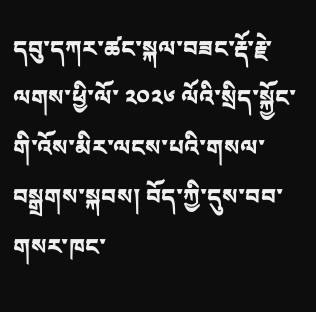དབུ་དཀར་ཚང་སྐལ་བཟང་རྡོ་རྗེ་ལགས་ཕྱི་ལོ་ ༢༠༢༦ ལོའི་སྲིད་སྐྱོང་གི་འོས་མིར་ལངས་པའི་གསལ་བསྒྲགས་སྐབས། བོད་ཀྱི་དུས་བབ་གསར་ཁང་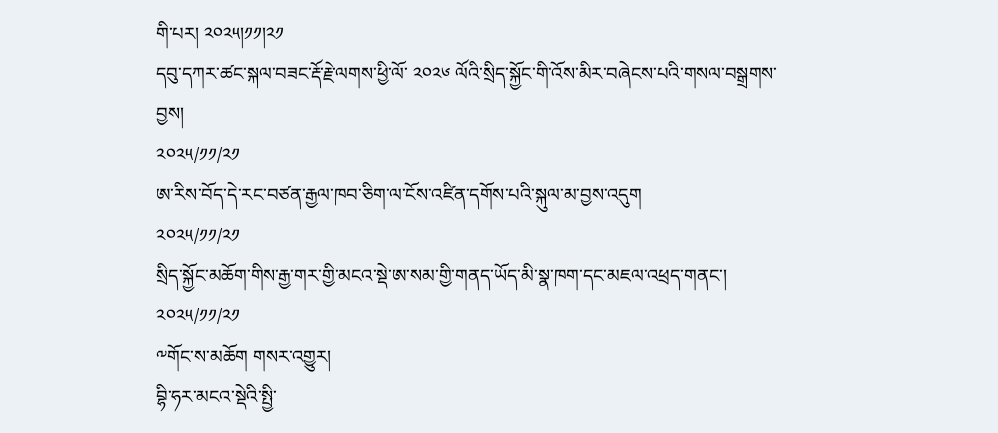གི་པར། ༢༠༢༥།༡༡།༢༡
དབུ་དཀར་ཚང་སྐལ་བཟང་རྡོ་རྗེ་ལགས་ཕྱི་ལོ་ ༢༠༢༦ ལོའི་སྲིད་སྐྱོང་གི་འོས་མིར་བཞེངས་པའི་གསལ་བསྒྲགས་བྱས།
༢༠༢༥/༡༡/༢༡
ཨ་རིས་བོད་དེ་རང་བཙན་རྒྱལ་ཁབ་ཅིག་ལ་ངོས་འཛིན་དགོས་པའི་སྐུལ་མ་བྱས་འདུག
༢༠༢༥/༡༡/༢༡
སྲིད་སྐྱོང་མཆོག་གིས་རྒྱ་གར་གྱི་མངའ་སྡེ་ཨ་སམ་གྱི་གནད་ཡོད་མི་སྣ་ཁག་དང་མཇལ་འཕྲད་གནང་།
༢༠༢༥/༡༡/༢༡
༸གོང་ས་མཆོག གསར་འགྱུར།
བྷི་ཧར་མངའ་སྡེའི་སྤྱི་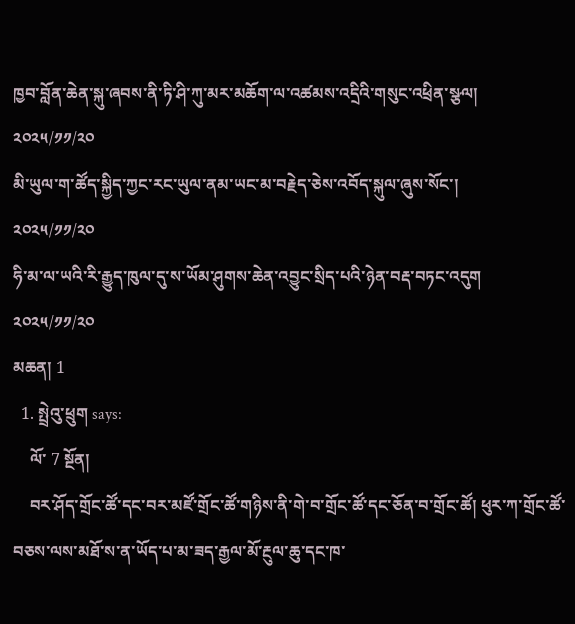ཁྱབ་བློན་ཆེན་སྐུ་ཞབས་ནི་ཏི་ཤི་ཀུ་མར་མཆོག་ལ་འཚམས་འདྲིའི་གསུང་འཕྲིན་སྩལ།
༢༠༢༥/༡༡/༢༠
མི་ཡུལ་ག་ཚོད་སྐྱིད་ཀྱང་རང་ཡུལ་ནམ་ཡང་མ་བརྗེད་ཅེས་འབོད་སྐུལ་ཞུས་སོང་།
༢༠༢༥/༡༡/༢༠
ཧི་མ་ལ་ཡའི་རི་རྒྱུད་ཁུལ་དུ་ས་ཡོམ་ཤུགས་ཆེན་འབྱུང་སྲིད་པའི་ཉེན་བརྡ་བཏང་འདུག
༢༠༢༥/༡༡/༢༠
མཆན། 1
  1. སྤྲེའུ་ཕྲུག says:
    ལོ་ 7 སྔོན།
    བར་ཤོད་གྲོང་ཚོ་དང་བར་མཛོ་གྲོང་ཚོ་གཉིས་ནི་གེ་བ་གྲོང་ཚོ་དང་ཅོན་བ་གྲོང་ཚོ། ཕུར་ཀ་གྲོང་ཚོ་བཅས་ལས་མཐོ་ས་ན་ཡོད་པ་མ་ཟད་རྒྱལ་མོ་རྔུལ་ཆུ་དང་ཁ་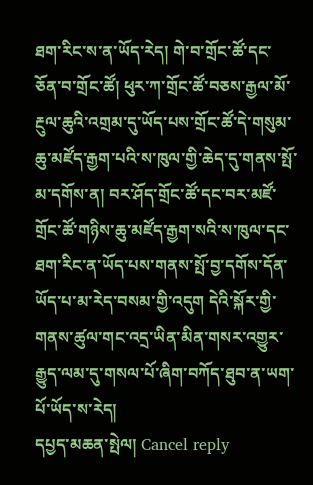ཐག་རིང་ས་ན་ཡོད་རེད། གེ་བ་གྲོང་ཚོ་དང་ཅོན་བ་གྲོང་ཚོ། ཕུར་ཀ་གྲོང་ཚོ་བཅས་རྒྱལ་མོ་རྔུལ་ཆུའི་འགྲམ་དུ་ཡོད་པས་གྲོང་ཚོ་དེ་གསུམ་ཆུ་མཛོད་རྒྱག་པའི་ས་ཁུལ་གྱི་ཆེད་དུ་གནས་སྤོ་མ་དགོས་ན། བར་ཤོད་གྲོང་ཚོ་དང་བར་མཛོ་གྲོང་ཚོ་གཉིས་ཆུ་མཛོད་རྒྱག་སའི་ས་ཁུལ་དང་ཐག་རིང་ན་ཡོད་པས་གནས་སྤོ་བྱ་དགོས་དོན་ཡོད་པ་མ་རེད་བསམ་གྱི་འདུག དེའི་སྐོར་གྱི་གནས་ཚུལ་གང་འདྲ་ཡིན་མིན་གསར་འགྱུར་རྒྱུད་ལམ་དུ་གསལ་པོ་ཞིག་བཀོད་ཐུབ་ན་ཡག་པོ་ཡོད་ས་རེད།
དཔྱད་མཆན་སྤེལ། Cancel reply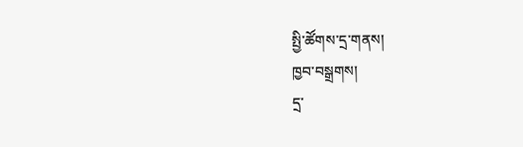སྤྱི་ཚོགས་དྲ་གནས།
ཁྱབ་བསྒྲགས།
དྲ་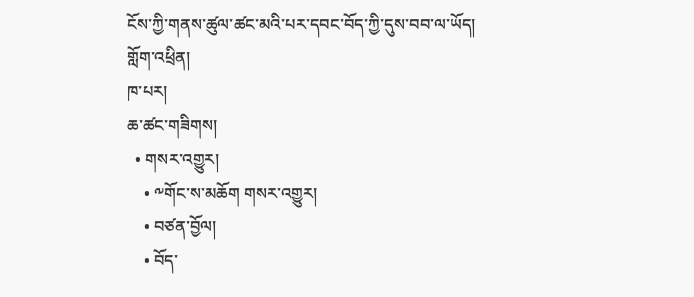ངོས་ཀྱི་གནས་ཚུལ་ཚང་མའི་པར་དབང་བོད་ཀྱི་དུས་བབ་ལ་ཡོད།
གློག་འཕྲིན།
ཁ་པར།
ཆ་ཚང་གཟིགས།
  • གསར་འགྱུར།
    • ༸གོང་ས་མཆོག གསར་འགྱུར།
    • བཙན་བྱོལ།
    • བོད་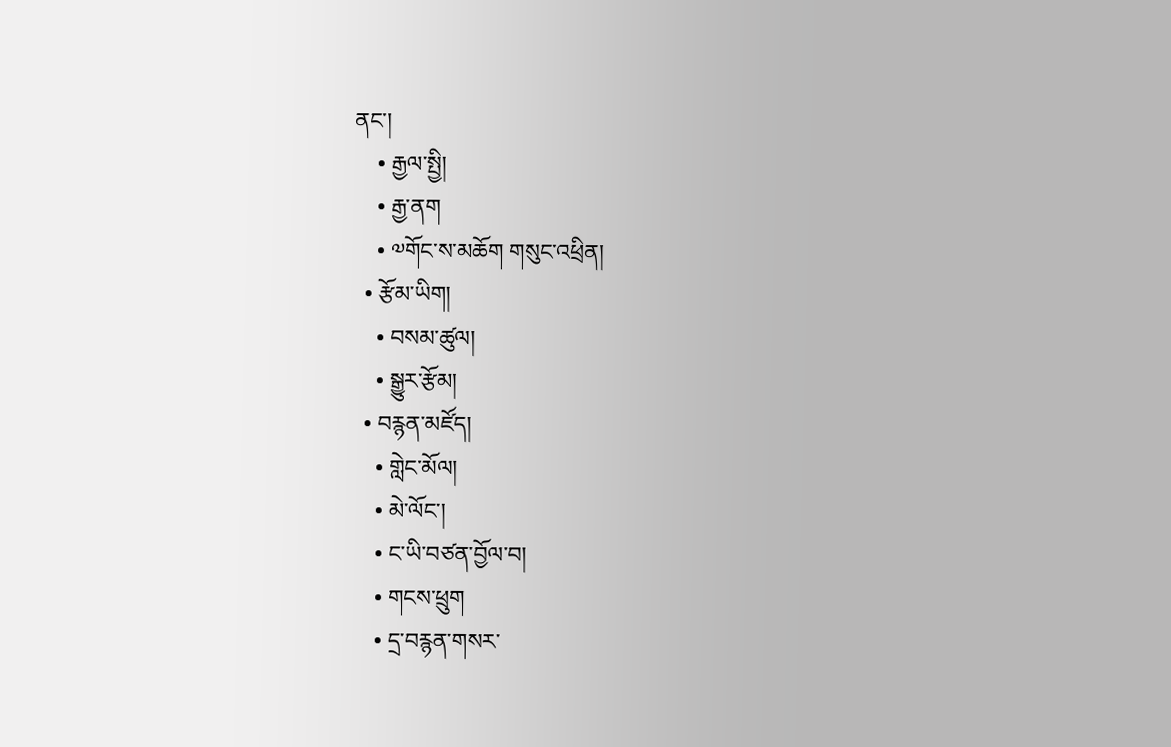ནང་།
    • རྒྱལ་སྤྱི།
    • རྒྱ་ནག
    • ༧གོང་ས་མཆོག གསུང་འཕྲིན།
  • རྩོམ་ཡིག།
    • བསམ་ཚུལ།
    • སྒྱུར་རྩོམ།
  • བརྙན་མཛོད།
    • གླེང་མོལ།
    • མེ་ལོང་།
    • ང་ཡི་བཙན་བྱོལ་བ།
    • གངས་ཕྲུག
    • དྲ་བརྙན་གསར་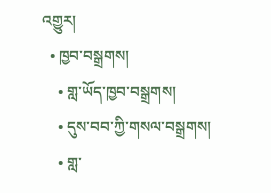འགྱུར།
  • ཁྱབ་བསྒྲགས།
    • གླ་ཡོད་ཁྱབ་བསྒྲགས།
    • དུས་བབ་ཀྱི་གསལ་བསྒྲགས།
    • གླ་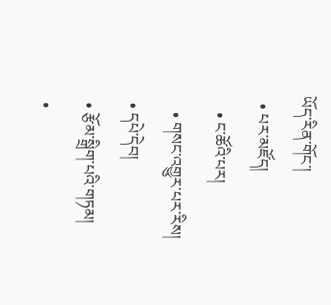ཡོད་རིན་གོང་།
  • པར་མཛོད།
    • ང་ཚོའི་པར།
    • གསང་འགྱུར་པར་རིས།
  • དཔེ་དེབ།
  • རྩོམ་སྒྲིག་པའི་གཏམ།
  •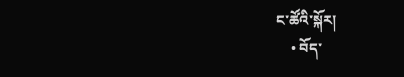ང་ཚོའི་སྐོར།
    • བོད་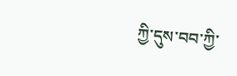ཀྱི་དུས་བབ་ཀྱི་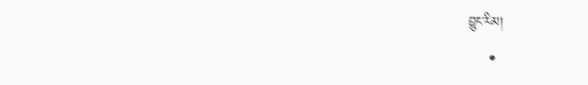བྱུང་རིམ།
    •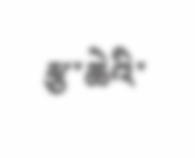རྩ་ཆེའི་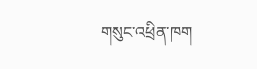གསུང་འཕྲིན་ཁག